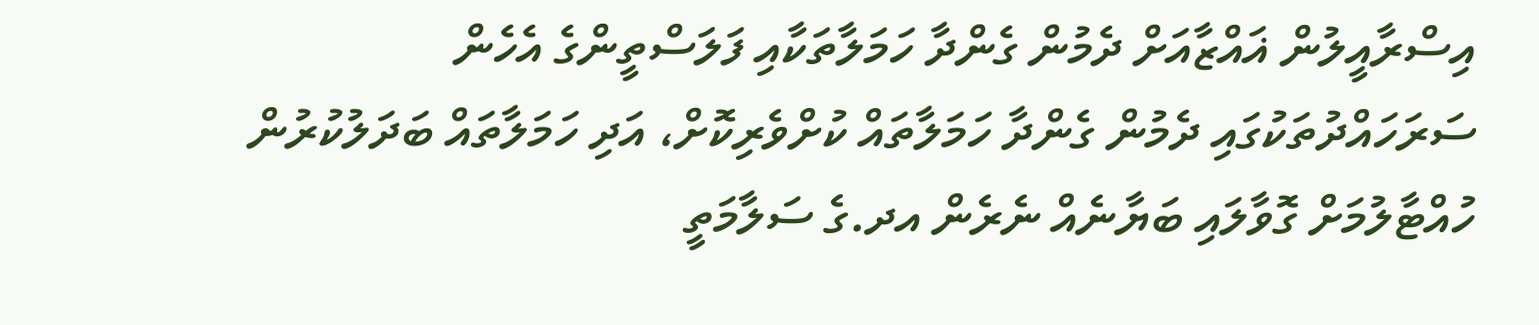އިސްރާއީލުން ޣައްޒާއަށް ދެމުން ގެންދާ ހަމަލާތަކާއި ފަލަސްތީންގެ އެހެން ސަރަހައްދުތަކުގައި ދެމުން ގެންދާ ހަމަލާތައް ކުށްވެރިކޮށް، އަދި ހަމަލާތައް ބަދަލުކުރުން ހުއްޓާލުމަށް ގޮވާލައި ބަޔާނެއް ނެރެން އދ.ގެ ސަލާމަތީ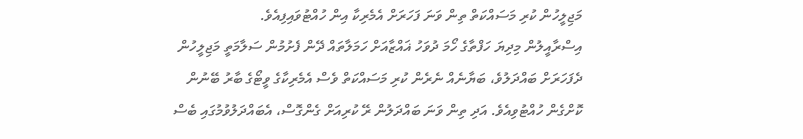މަޖިލީހުން ކުރި މަސައްކަތް ތިން ވަނަ ފަހަރަށް އެމެރިކާ އިން ހުއްޓުވައިފިއެވެ.
އިސްރާއީލުން މިދިޔަ ހަފްތާގެ ހޯމަ ދުވަހު ޣައްޒާއަށް ހަމަލާތައް ދޭން ފެށުމުން ސަލާމަތީ މަޖިލީހުން ދެފަހަރަށް ބައްދަލުވެ، ބަޔާނެއް ނެރެން ކުރި މަސައްކަތް ވެސް އެމެރިކާގެ ވީޓޯގެ ބާރު ބޭނުން ކޮށްގެން ހުއްޓުވިއެވެ. އަދި ތިން ވަނަ ބައްދަލުން ރޭ ކުރިއަށް ގެންގޮސް، އެބައްދަލުވުމުގައި ބެސް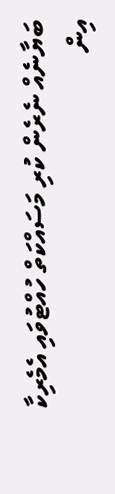ބަޔާނެއް ނެރެން ކުރި މަސައްކަތް ހުއްޓުވައި އެމެރިކާ އިން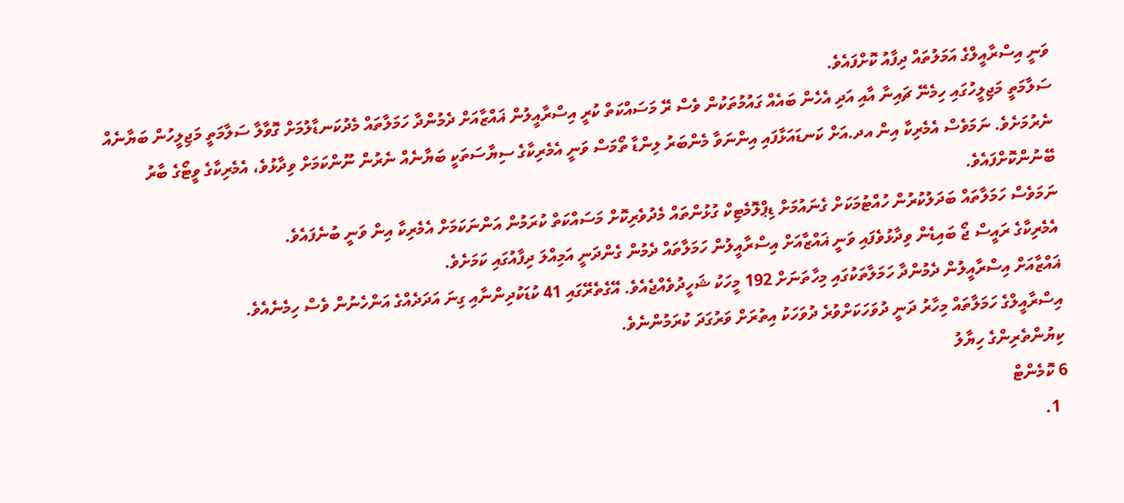ވަނީ އިސްރާއީލްގެ އަމަލުތައް ދިފާއު ކޮށްފައެވެ.
ސަލާމަތީ މަޖިލީހުގައި ހިމެނޭ ޗައިނާ އާއި އަދި އެހެން ބައެއް ގައުމުތަކުން ވެސް ރޭ މަސައްކަތް ކުރީ އިސްރާއީލުން ޣައްޒާއަށް ދެމުންދާ ހަމަލާތައް މެދުކަނޑާލުމަށް ގޮވާލާ ސަލާމަތީ މަޖިލީހުން ބަޔާނެއް ނެރުމަށެވެ. ނަމަވެސް އެމެރިކާ އިން އދ.އަށް ކަނޑައަޅާފައި އިންނަވާ މެންބަރު ލިންޑާ ތޯމަސް ވަނީ އެމެރިކާގެ ސިޔާސަތަކީ ބަޔާނެއް ނެރުން ނޫންކަމަށް ވިދާޅުވެ، އެމެރިކާގެ ވީޓޯގެ ބާރު ބޭނުންކޮށްފައެވެ.
ނަމަވެސް ހަމަލާތައް ބަދަލުކުރުން ހުއްޓުމަކަށް ގެނައުމަށް ޑިޕްލޮމެޓިކް ގުޅުންތައް މެދުވެރިކޮށް މަސައްކަތް ކުރަމުން އަންނަކަމަށް އެމެރިކާ އިން ވަނީ ބުނެފައެވެ.
އެމެރިކާގެ ރައީސް ޖޯ ބައިޑެން ވިދާޅުވެފައި ވަނީ ޣައްޒާއަށް އިސްރާއީލުން ހަމަލާތައް ދެމުން ގެންދަނީ އަމިއްލަ ދިފާއުގައި ކަމަށެވެ.
ޣައްޒާއަށް އިސްރާއީލުން ދެމުންދާ ހަމަލާތަކުގައި މިހާތަނަށް 192 މީހަކު ޝަހީދުވެއްޖެއެވެ. އޭގެތެރޭގައި 41 ކުޑަކުދިންނާއި ގިނަ އަދަދެއްގެ އަންހެނުން ވެސް ހިމެނެއެވެ.
އިސްރާއީލްގެ ހަމަލާތައް މިހާރު ދަނީ ދުވަހަކަށްވުރެ ދުވަހަކު އިތުރަށް ވަރުގަދަ ކުރަމުންނެވެ.
ކިޔުންތެރިންގެ ހިޔާލު
6 ކޮމެންޓް
  1.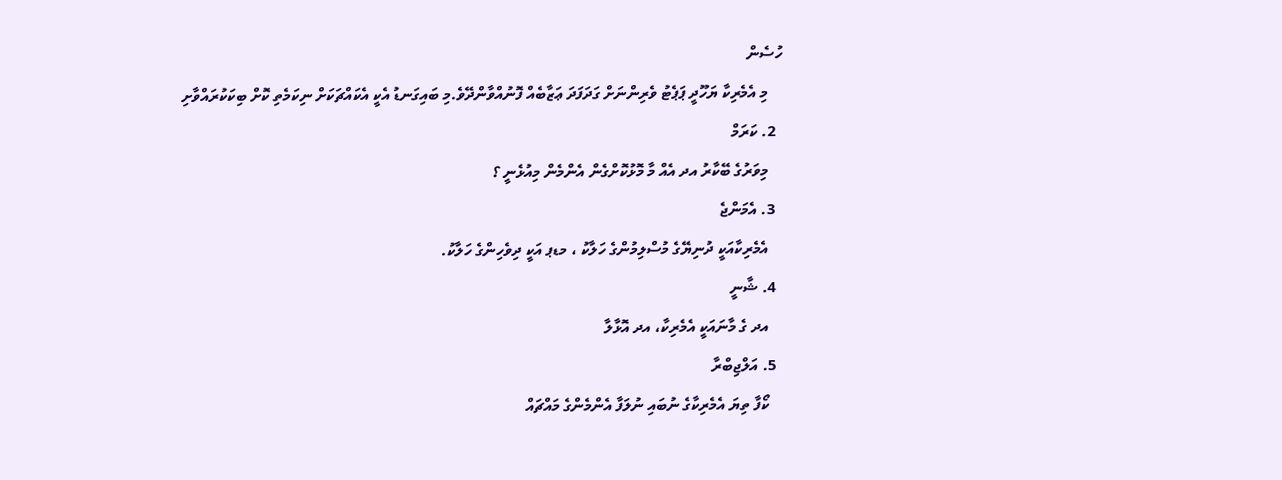ހުސެން
    މި އެމެރިކާ ޔަހޫދީ ޕަޕެޓު ވެރިންނަށް ގަދަފަދަ ޢަޒާބެއް ފޮނުއްވާންދޭވެ.މި ބައިގަނޑު އެކީ އެކައްޗަކަށް ނިކަމެތި ކޮށް ބިކަކުރައްވާށި
  2. ކަރަމް
    މިވަރުގެ ބޭކާރު އދ އެއް މާ މޮޅުކޮށްގެން އެންމެން މިއުޅެނީ ؟
  3. އެމަންޖެ
    އެމެރިކާއަކީ ދުނިޔޭގެ މުސްލިމުންގެ ހަލާކު ، މޑޕ އަކީ ދިވެހިންގެ ހަލާކު.
  4. ޝާނީ
    އދ ގެ މާނައަކީ އެމެރިކާ، އދ އޮޅާލާ
  5. އަލްޖިބްރާ
    ކޯފާ ތިޔަ އެމެރިކާގެ ނުބައި ނުލަފާ އެންމެންގެ މައްޗައް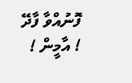ފޮނުއްވާ ފާދޭ ! އާމީން !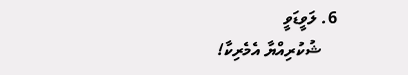6. ލަވީޑަވީ
    ޝުކުރިއްޔާ އެމެރިކާ!